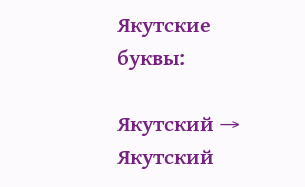Якутские буквы:

Якутский → Якутский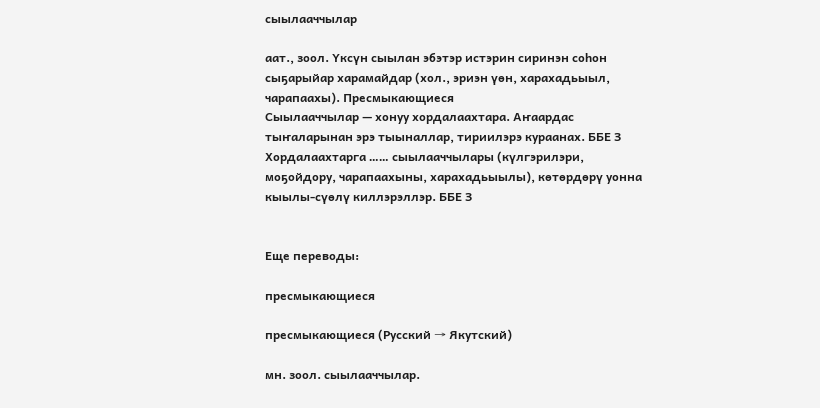сыылааччылар

аат., зоол. Үксүн сыылан эбэтэр истэрин сиринэн соһон сыҕарыйар харамайдар (хол., эриэн үөн, харахадьыыл, чарапаахы). Пресмыкающиеся
Сыылааччылар — хонуу хордалаахтара. Аҥаардас тыҥаларынан эрэ тыыналлар, тириилэрэ кураанах. ББЕ З
Хордалаахтарга …… сыылааччылары (күлгэрилэри, моҕойдору, чарапаахыны, харахадьыылы), көтөрдөрү уонна кыылы-сүөлү киллэрэллэр. ББЕ З


Еще переводы:

пресмыкающиеся

пресмыкающиеся (Русский → Якутский)

мн. зоол. сыылааччылар.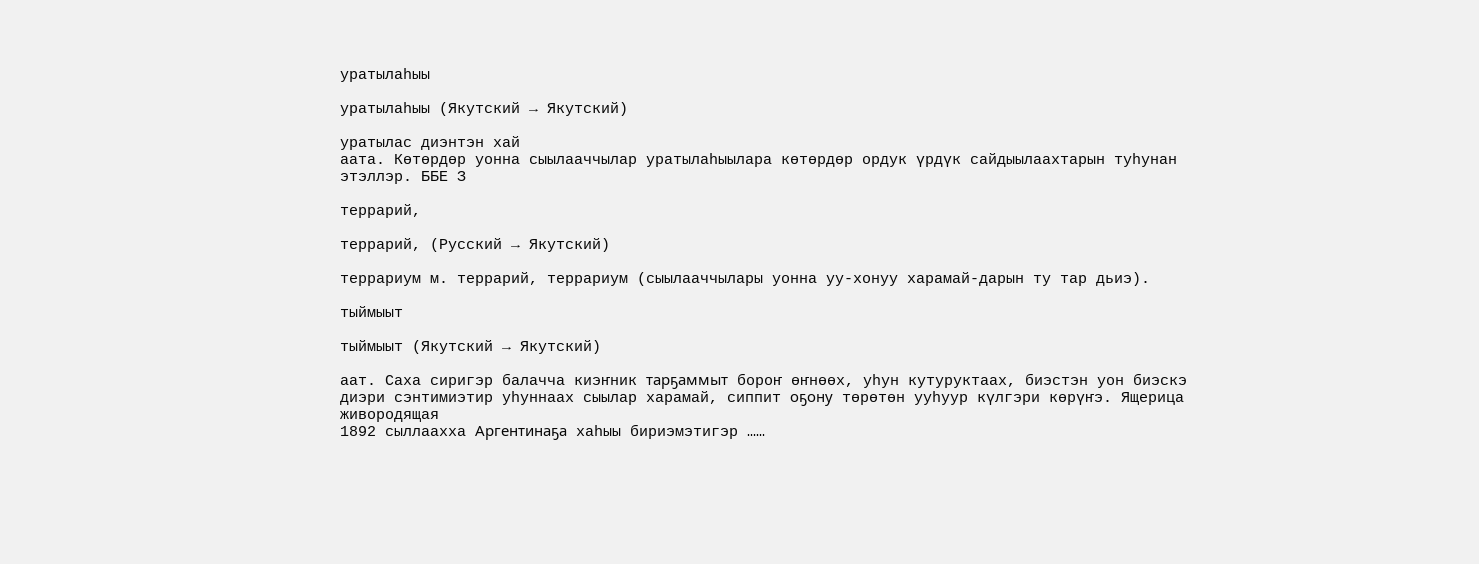уратылаһыы

уратылаһыы (Якутский → Якутский)

уратылас диэнтэн хай
аата. Көтөрдөр уонна сыылааччылар уратылаһыылара көтөрдөр ордук үрдүк сайдыылаахтарын туһунан этэллэр. ББЕ З

террарий,

террарий, (Русский → Якутский)

террариум м. террарий, террариум (сыылааччылары уонна уу-хонуу харамай-дарын ту тар дьиэ).

тыймыыт

тыймыыт (Якутский → Якутский)

аат. Саха сиригэр балачча киэҥник тарҕаммыт бороҥ өҥнөөх, уһун кутуруктаах, биэстэн уон биэскэ диэри сэнтимиэтир уһуннаах сыылар харамай, сиппит оҕону төрөтөн ууһуур күлгэри көрүҥэ. Ящерица живородящая
1892 сыллаахха Аргентинаҕа хаһыы бириэмэтигэр ……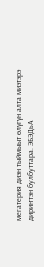мегатерия диэн тыймыыт өлүгүн алта миэтэрэ дириҥтэн булбуттара. ЭБЭДьА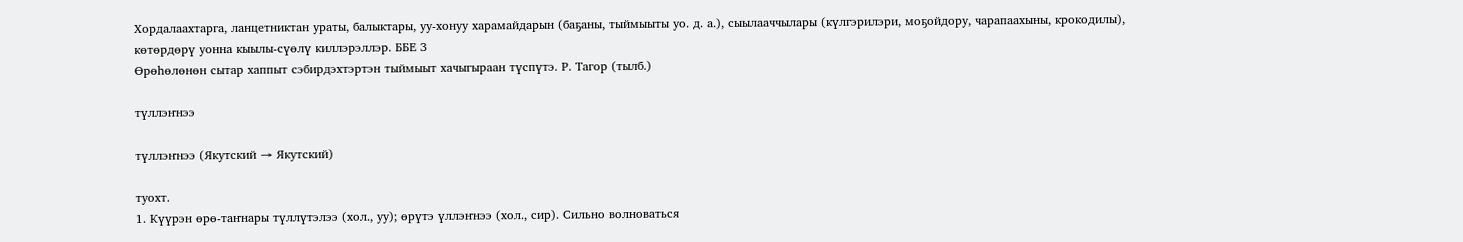Хордалаахтарга, ланцетниктан ураты, балыктары, уу-хонуу харамайдарын (баҕаны, тыймыыты уо. д. а.), сыылааччылары (күлгэрилэри, моҕойдору, чарапаахыны, крокодилы), көтөрдөрү уонна кыылы-сүөлү киллэрэллэр. ББЕ З
Өрөһөлөнөн сытар хаппыт сэбирдэхтэртэн тыймыыт хачыгыраан түспүтэ. Р. Тагор (тылб.)

түллэҥнээ

түллэҥнээ (Якутский → Якутский)

туохт.
1. Күүрэн өрө-таҥнары түллүтэлээ (хол., уу); өрүтэ үллэҥнээ (хол., сир). Сильно волноваться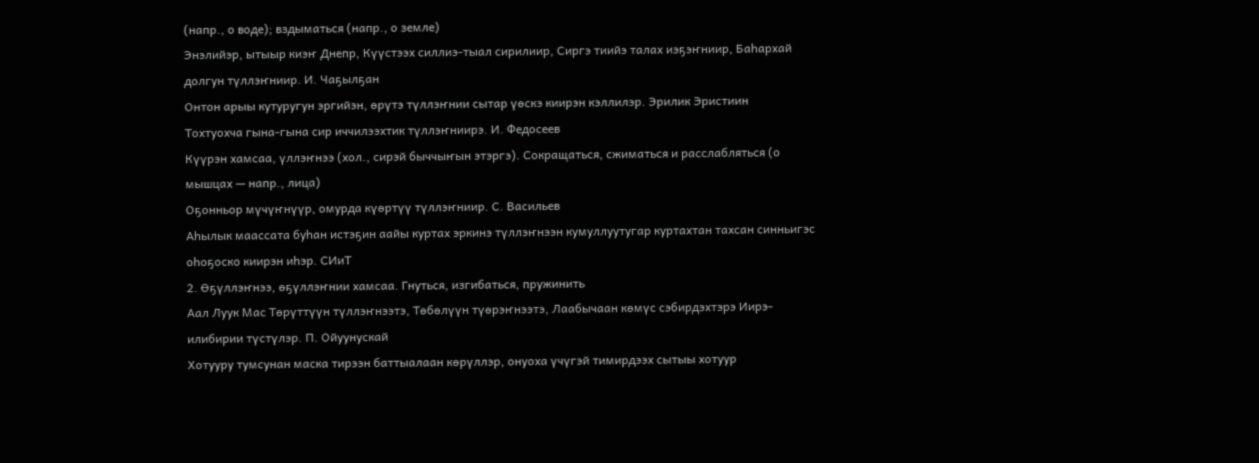(напр., о воде); вздыматься (напр., о земле)
Энэлийэр, ытыыр киэҥ Днепр, Күүстээх силлиэ-тыал сирилиир, Сиргэ тиийэ талах иэҕэҥниир, Баһархай долгун түллэҥниир. И. Чаҕылҕан
Онтон арыы кутуругун эргийэн, өрүтэ түллэҥнии сытар үөскэ киирэн кэллилэр. Эрилик Эристиин
Тохтуохча гына-гына сир иччилээхтик түллэҥниирэ. И. Федосеев
Күүрэн хамсаа, үллэҥнээ (хол., сирэй быччыҥын этэргэ). Сокращаться, сжиматься и расслабляться (о мышцах — напр., лица)
Оҕонньор мүчүҥнүүр, омурда күөртүү түллэҥниир. С. Васильев
Аһылык маассата буһан истэҕин аайы куртах эркинэ түллэҥнээн кумуллуутугар куртахтан тахсан синньигэс оһоҕоско киирэн иһэр. СИиТ
2. Өҕүллэҥнээ, өҕүллэҥнии хамсаа. Гнуться, изгибаться, пружинить
Аал Луук Мас Төрүттүүн түллэҥнээтэ, Төбөлүүн түөрэҥнээтэ, Лаабычаан көмүс сэбирдэхтэрэ Иирэ-илибирии түстүлэр. П. Ойуунускай
Хотууру тумсунан маска тирээн баттыалаан көрүллэр, онуоха үчүгэй тимирдээх сытыы хотуур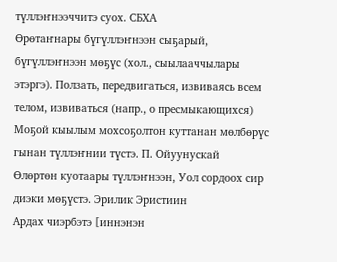түллэҥнээччитэ суох. СБХА
Өрөтаҥнары бүгүллэҥнээн сыҕарый, бүгүллэҥнээн мөҕүс (хол., сыылааччылары этэргэ). Ползать, передвигаться, извиваясь всем телом, извиваться (напр., о пресмыкающихся)
Моҕой кыылым мохсоҕолтон куттанан мөлбөрүс гынан түллэҥнии түстэ. П. Ойуунускай
Өлөртөн куотаары түллэҥнээн, Уол сордоох сир диэки мөҕүстэ. Эрилик Эристиин
Ардах чиэрбэтэ [иннэнэн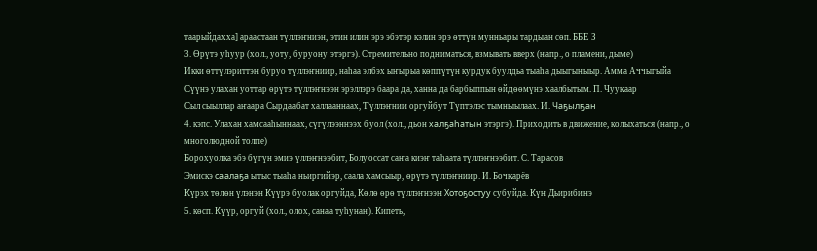таарыйдахха] араастаан түллэҥниэн, этин илин эрэ эбэтэр кэлин эрэ өттүн мунньары тардыан сөп. ББЕ З
3. Өрүтэ уһуур (хол., уоту, буруону этэргэ). Стремительно подниматься, взмывать вверх (напр., о пламени, дыме)
Икки өттүлэриттэн буруо түллэҥниир, наһаа элбэх ыҥырыа көппүтүн курдук буулдьа тыаһа дыыгыныыр. Амма Аччыгыйа
Сүүнэ улахан уоттар өрүтэ түллэҥнээн эрэллэрэ баара да, ханна да барбыппын өйдөөмүнэ хаалбытым. П. Чуукаар
Сыл сыыллар аҥаара Сырдаабат халлааннаах, Түллэҥнии оргуйбут Түптэлэс тымныылаах. И. Чаҕылҕан
4. кэпс. Улахан хамсааһыннаах, сүгүлээннээх буол (хол., дьон халҕаһатын этэргэ). Приходить в движение, колыхаться (напр., о многолюдной толпе)
Борохуолка эбэ бүгүн эмиэ үллэҥнээбит, Болуоссат саҥа киэҥ таһаата түллэҥнээбит. С. Тарасов
Эмискэ саалаҕа ытыс тыаһа ньиргийэр, саала хамсыыр, өрүтэ түллэҥниир. И. Бочкарёв
Күрэх төлөн үлэнэн Күүрэ буолак оргуйда, Көлө өрө түллэҥнээн Хотоҕостуу субуйда. Күн Дьирибинэ
5. көсп. Күүр, оргуй (хол., олох, санаа туһунан). Кипеть,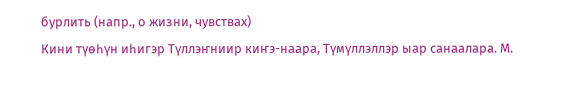бурлить (напр., о жизни, чувствах)
Кини түөһүн иһигэр Түллэҥниир киҥэ-наара, Түмүллэллэр ыар санаалара. М.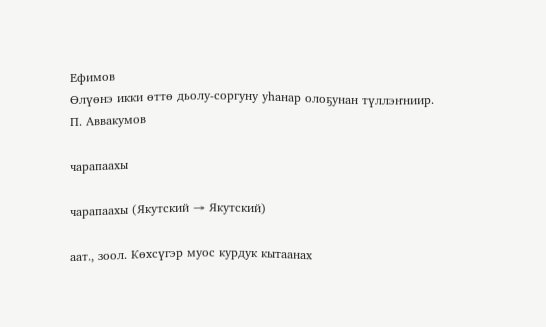Ефимов
Өлүөнэ икки өттө дьолу-соргуну уһанар олоҕунан түллэҥниир. П. Аввакумов

чарапаахы

чарапаахы (Якутский → Якутский)

аат., зоол. Көхсүгэр муос курдук кытаанах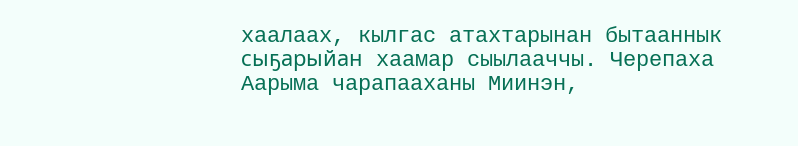хаалаах, кылгас атахтарынан бытааннык сыҕарыйан хаамар сыылааччы. Черепаха
Аарыма чарапааханы Миинэн,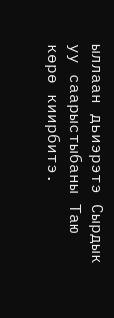ыллаан дьиэрэтэ Сырдык уу саарыстыбаны Таю көрө киирбитэ.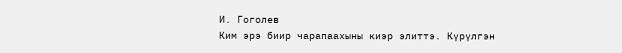И. Гоголев
Ким эрэ биир чарапаахыны киэр элиттэ. Күрүлгэн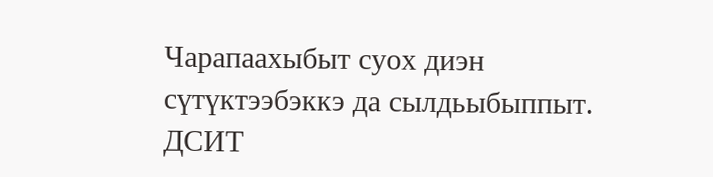Чарапаахыбыт суох диэн сүтүктээбэккэ да сылдьыбыппыт. ДСИТ